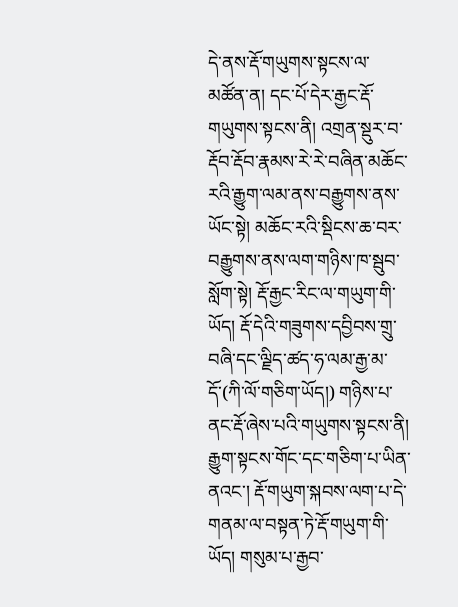དེ་ནས་རྡོ་གཡུགས་སྟངས་ལ་མཚོན་ན། དང་པོ་དེར་རྒྱང་རྡོ་གཡུགས་སྟངས་ནི། འགྲན་སྡུར་བ་རྡོབ་རྡོབ་རྣམས་རེ་རེ་བཞིན་མཆོང་རའི་རྒྱུག་ལམ་ནས་བརྒྱུགས་ནས་ཡོང་སྟེ། མཆོང་རའི་སྡིངས་ཆ་བར་བརྒྱུགས་ནས་ལག་གཉིས་ཁ་སྦུབ་སློག་སྟེ། རྡོ་རྒྱང་རིང་ལ་གཡུག་གི་ཡོད། རྡོ་དེའི་གཟུགས་དབྱིབས་གྲུ་བཞི་དང་ལྗིད་ཚད་ཧ་ལམ་རྒྱ་མ་དོ་(ཀི་ལོ་གཅིག་ཡོད།) གཉིས་པ་ནང་རྡོ་ཞེས་པའི་གཡུགས་སྟངས་ནི། རྒྱུག་སྟངས་གོང་དང་གཅིག་པ་ཡིན་ནའང་། རྡོ་གཡུག་སྐབས་ལག་པ་དེ་གནམ་ལ་བསྟན་ཏེ་རྡོ་གཡུག་གི་ཡོད། གསུམ་པ་རྒྱབ་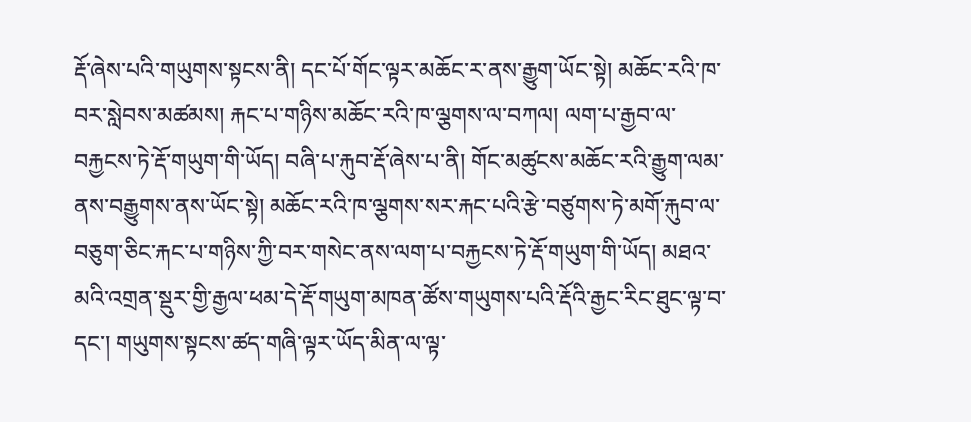རྡོ་ཞེས་པའི་གཡུགས་སྟངས་ནི། དང་པོ་གོང་ལྟར་མཆོང་ར་ནས་རྒྱུག་ཡོང་སྟེ། མཆོང་རའི་ཁ་བར་སླེབས་མཚམས། རྐང་པ་གཉིས་མཆོང་རའི་ཁ་ལྕགས་ལ་བཀལ། ལག་པ་རྒྱབ་ལ་བརྐྱངས་ཏེ་རྡོ་གཡུག་གི་ཡོད། བཞི་པ་རྐུབ་རྡོ་ཞེས་པ་ནི། གོང་མཚུངས་མཆོང་རའི་རྒྱུག་ལམ་ནས་བརྒྱུགས་ནས་ཡོང་སྟེ། མཆོང་རའི་ཁ་ལྕགས་སར་རྐང་པའི་རྩེ་བཙུགས་ཏེ་མགོ་རྐུབ་ལ་བཅུག་ཅིང་རྐང་པ་གཉིས་ཀྱི་བར་གསེང་ནས་ལག་པ་བརྐྱངས་ཏེ་རྡོ་གཡུག་གི་ཡོད། མཐའ་མའི་འགྲན་སྡུར་གྱི་རྒྱལ་ཕམ་དེ་རྡོ་གཡུག་མཁན་ཚོས་གཡུགས་པའི་རྡོའི་རྒྱང་རིང་ཐུང་ལྟ་བ་དང་། གཡུགས་སྟངས་ཚད་གཞི་ལྟར་ཡོད་མིན་ལ་ལྟ་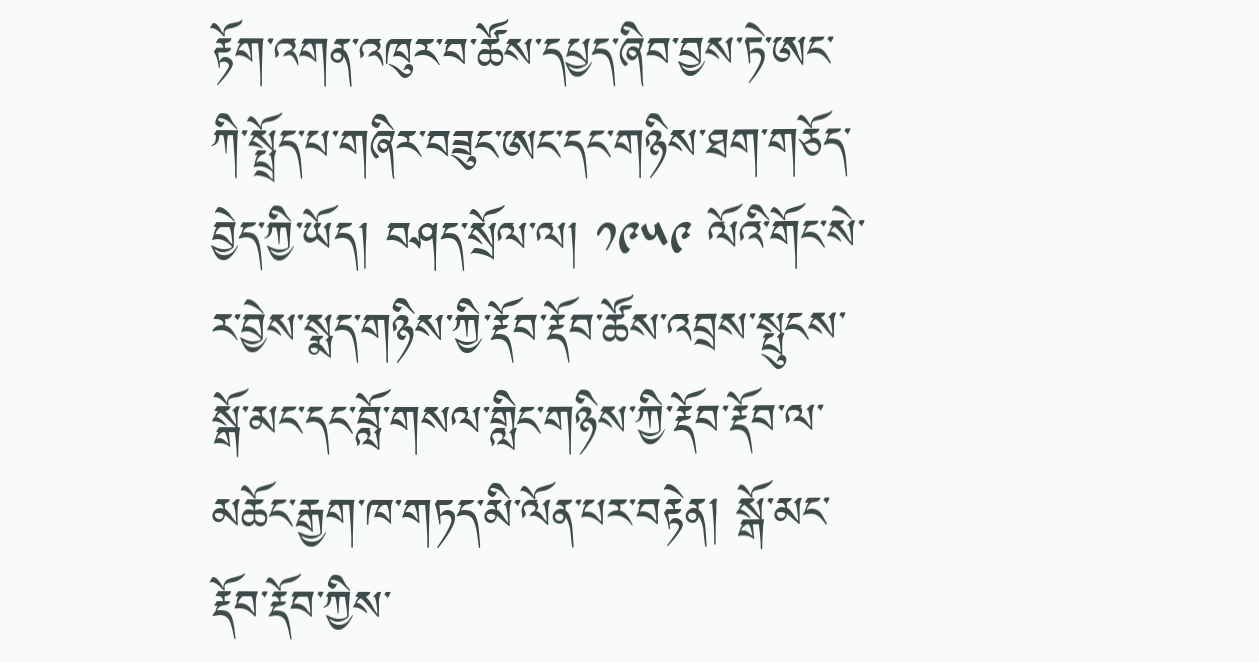རྟོག་འགན་འཁུར་བ་ཚོས་དཔྱད་ཞིབ་བྱས་ཏེ་ཨང་ཀི་སྤྲོད་པ་གཞིར་བཟུང་ཨང་དང་གཉིས་ཐག་གཅོད་བྱེད་ཀྱི་ཡོད། བཤད་སྲོལ་ལ། ༡༩༥༩ ལོའི་གོང་སེ་ར་བྱེས་སྨད་གཉིས་ཀྱི་རྡོབ་རྡོབ་ཚོས་འབྲས་སྤུངས་སྒོ་མང་དང་བློ་གསལ་གླིང་གཉིས་ཀྱི་རྡོབ་རྡོབ་ལ་མཆོང་རྒྱག་ཁ་གཏད་མི་ལོན་པར་བརྟེན། སྒོ་མང་རྡོབ་རྡོབ་ཀྱིས་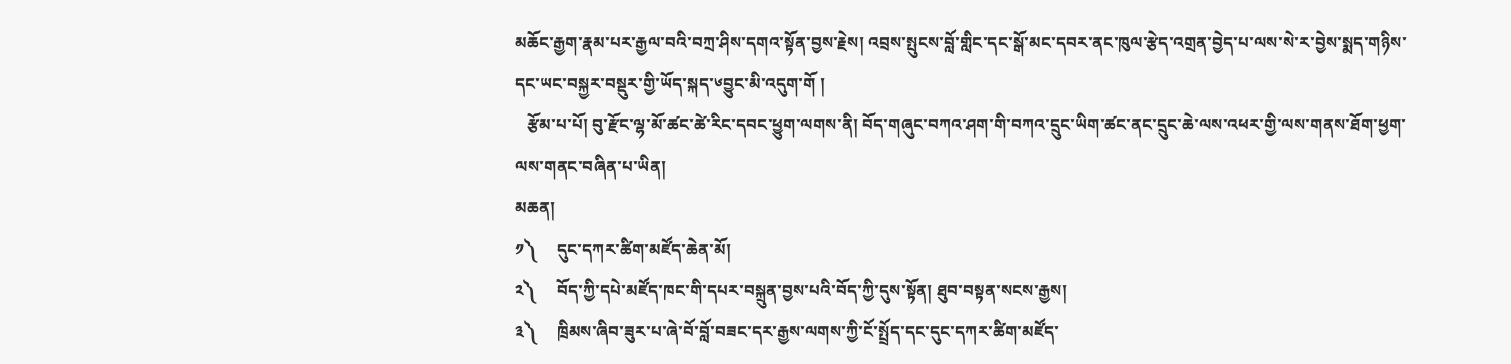མཆོང་རྒྱག་རྣམ་པར་རྒྱལ་བའི་བཀྲ་ཤིས་དགའ་སྟོན་བྱས་རྗེས། འབྲས་སྤུངས་བློ་གླིང་དང་སྒོ་མང་དབར་ནང་ཁུལ་རྩེད་འགྲན་བྱེད་པ་ལས་སེ་ར་བྱེས་སྨད་གཉིས་དང་ཡང་བསྐྱར་བསྡུར་གྱི་ཡོད་སྐད་༦བྱུང་མི་འདུག་གོ །
   རྩོམ་པ་པོ། བུ་རྫོང་ལྷ་མོ་ཚང་ཚེ་རིང་དབང་ཕྱུག་ལགས་ནི། བོད་གཞུང་བཀའ་ཤག་གི་བཀའ་དྲུང་ཡིག་ཚང་ནང་དྲུང་ཆེ་ལས་འཕར་གྱི་ལས་གནས་ཐོག་ཕྱག་ལས་གནང་བཞིན་པ་ཡིན།
མཆན།
༡༽     དུང་དཀར་ཚིག་མཛོད་ཆེན་མོ།
༢༽     བོད་ཀྱི་དཔེ་མཛོད་ཁང་གི་དཔར་བསྐྲུན་བྱས་པའི་བོད་ཀྱི་དུས་སྟོན། ཐུབ་བསྟན་སངས་རྒྱས།
༣༽     ཁྲིམས་ཞིབ་ཟུར་པ་ཞེ་བོ་བློ་བཟང་དར་རྒྱས་ལགས་ཀྱི་ངོ་སྤྲོད་དང་དུང་དཀར་ཚིག་མཛོད་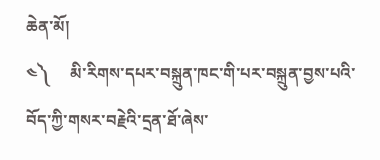ཆེན་མོ།
༤༽     མི་རིགས་དཔར་བསྐྲུན་ཁང་གི་པར་བསྐྲུན་བྱས་པའི་བོད་ཀྱི་གསར་བརྗེའི་དྲན་ཐོ་ཞེས་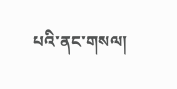པའི་ནང་གསལ།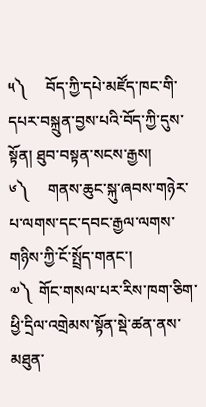༥༽     བོད་ཀྱི་དཔེ་མཛོད་ཁང་གི་དཔར་བསྐྲུན་བྱས་པའི་བོད་ཀྱི་དུས་སྟོན། ཐུབ་བསྟན་སངས་རྒྱས།
༦༽     གནས་ཆུང་སྐུ་ཞབས་གཉེར་པ་ལགས་དང་དབང་རྒྱལ་ལགས་གཉིས་ཀྱི་ངོ་སྤྲོད་གནང་།
༧༽  གོང་གསལ་པར་རིས་ཁག་ཅིག་ཕྱི་དྲིལ་འགྲེམས་སྟོན་སྡེ་ཚན་ནས་མཐུན་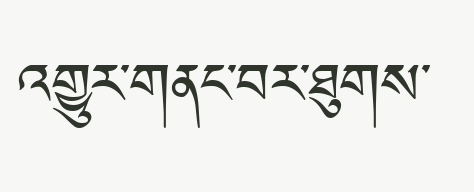འགྱུར་གནང་བར་ཐུགས་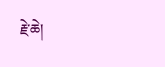རྗེ་ཆེ།